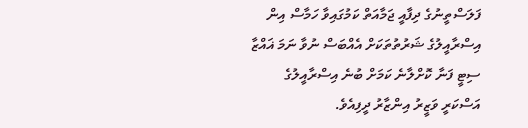ފަލަސްތީނުގެ ދިފާއީ ޖަމާއަތް ކަމުގައިވާ ހަމާސް އިން އިސްރާއީލުގެ ޝަރުތުތަކަށް އެއްބަސް ނުވާ ނަމަ ޣައްޒާ ސިޓީ ފަނާ ކޮށްލާނެ ކަމަށް ބުނެ އިސްރާއީލުގެ އަސްކަރީ ވަޒީރު އިންޒާރު ދީފިއެވެ.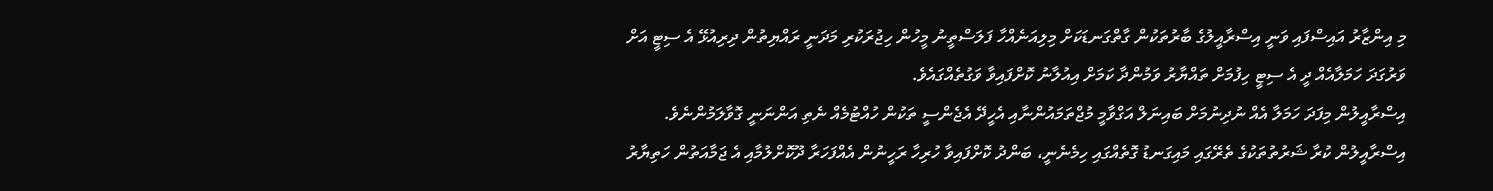މި އިންޒާރު އައިސްފައި ވަނީ އިސްރާއީލުގެ ބާރުތަކުން ގާތްގަނޑަކަށް މިލިއަނެއްހާ ފަލަސްތީނު މީހުން ހިޖުރަކުރި މަދަނީ ރައްޔިތުން ދިރިއުޅޭ އެ ސިޓީ އަށް ވަރުގަދަ ހަމަލާއެއް ދީ އެ ސިޓީ ހިފުމަށް ތައްޔާރު ވަމުންދާ ކަމަށް އިއުލާނު ކޮށްފައިވާ ވަގުތެއްގައެވެ.
އިސްރާއީލުން މިފަދަ ހަމަލާ އެއް ނުދިނުމަށް ބައިނަލް އަގްވާމީ މުޖްތަމައުންނާއި އެހީދޭ އެޖެންސީ ތަކުން ހުއްޓުމެއް ނެތި އަންނަނީ ގޮވާލަމުންނެވެ.
އިސްރާއީލުން ކުރާ ޝަރުތުތަކުގެ ތެރޭގައި މައިގަނޑު ގޮތެއްގައި ހިމެނެނީ، ބަންދު ކޮށްފައިވާ ހުރިހާ ރަހީނުން އެއްފަހަރާ ދޫކޮށްލުމާއި އެ ޖަމާއަތުން ހަތިޔާރު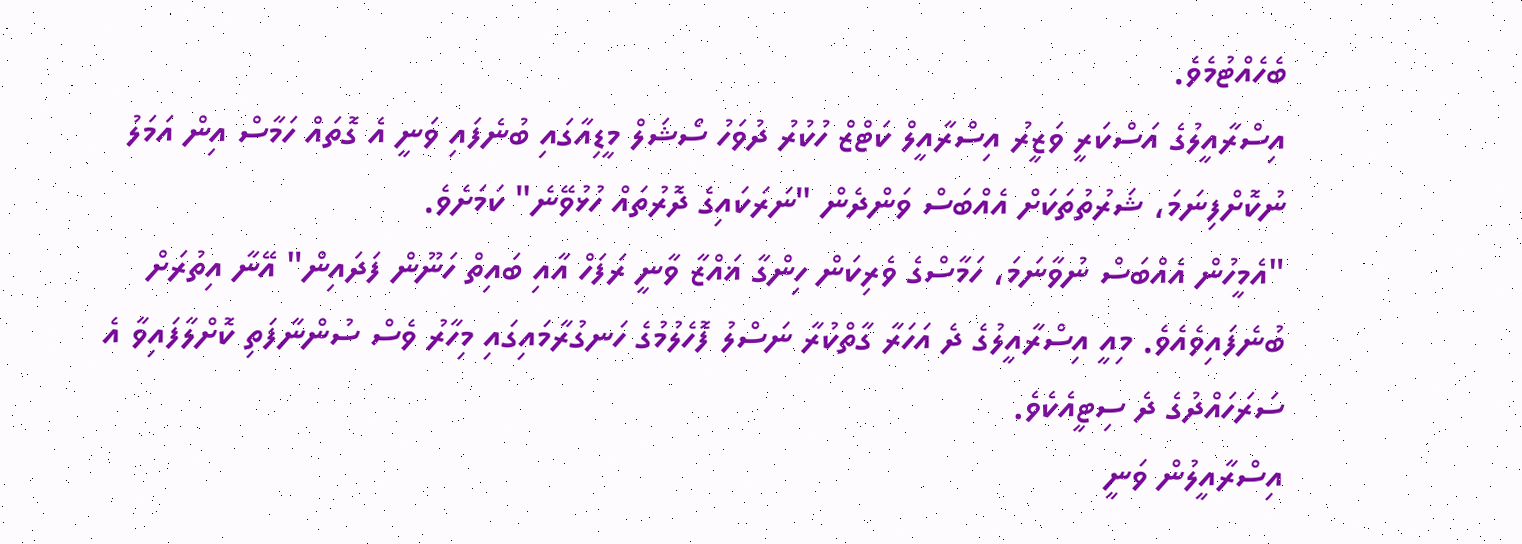ބެހެއްޓުމެވެ.
އިސްރާއީލުގެ އަސްކަރީ ވަޒީރު އިސްރާއީލް ކަޓްޒް ހުކުރު ދުވަހު ސޯޝަލް މީޑިއާގައި ބުނެފައި ވަނީ އެ ގޮތައް ހަމާސް އިން އަމަލު ނުކޮށްފިނަމަ، ޝަރުތުތަކަށް އެއްބަސް ވަންދެން "ނަރަކައިގެ ދޮރުތައް ހުޅުވޭނެ" ކަމަށެވެ.
"އެމީހުން އެއްބަސް ނުވާނަމަ، ހަމާސްގެ ވެރިކަން ހިންގާ ޣައްޒާ ވާނީ ރަފަހް އާއި ބައިތް ހަނޫން ފަދައިން" އޭނާ އިތުރަށް ބުނެފައިވެއެވެ. މިއީ އިސްރާއީލުގެ ދެ އަހަރާ ގާތްކުރާ ނަސްލު ފޮހެލުމުގެ ހަނގުރާމައިގައި މިހާރު ވެސް ސުންނާފަތި ކޮށްލާފައިވާ އެ ސަރަހައްދުގެ ދެ ސިޓީއެކެވެ.
އިސްރާއީލުން ވަނީ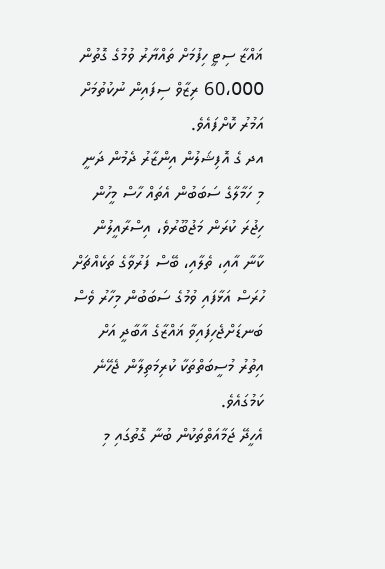ޣައްޒާ ސިޓީ ހިފުމަށް ތައްޔާރު ވުމުގެ ގޮތުން 60،000 ރިޒާވް ސިފައިން ނުކުތުމަށް އަމުރު ކޮށްފައެވެ.
އދ ގެ އޮފިޝަލުން އިންޒާރު ދެމުން ދަނީ މި ހަމާލާގެ ސަބަބުން އެތައް ހާސް މީހުން ހިޖުރަ ކުރަން މަޖުބޫރުވެ، އިސްރާއީލުން ކާނާ އާއި، ތެލާއި، ބޭސް ފަރުވާގެ ތަކެއްޗަށް ހުރަސް އަޅާފައި ވުމުގެ ސަބަބުން މިހާރު ވެސް ބަނޑަށްޖެހިފައިވާ ޣައްޒާގެ އާބާދީ އަށް އިތުރު މުސީބަތްތަކާ ކުރިމަތިލާން ޖެހޭނެ ކަމުގައެވެ.
އެހީދޭ ޖަމާއަތްތަކުން ބުނާ ގޮތުގައި މި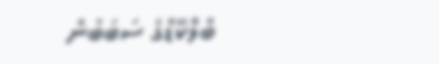ބްލޮކޭޑްގެ ސަބަބުން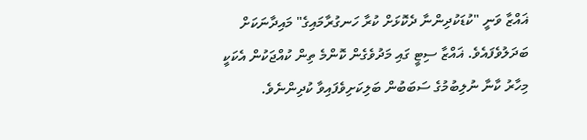ޣައްޒާ ވަނީ "ކުޑަކުދިންނާ ދެކޮޅަށް ކުރާ ހަނގުރާމައިގެ" މައިދާނަކަށް ބަދަލުވެފައެވެ. ޣައްޒާ ސިޓީ ގައި މަދުވެގެން ކޮންމެ ތިން ކުއްޖަކުން އެކަކީ މިހާރު ކާނާ ނުލިބުމުގެ ސަބަބުން ބަލިކަށިވެފައިވާ ކުދިންނެވެ.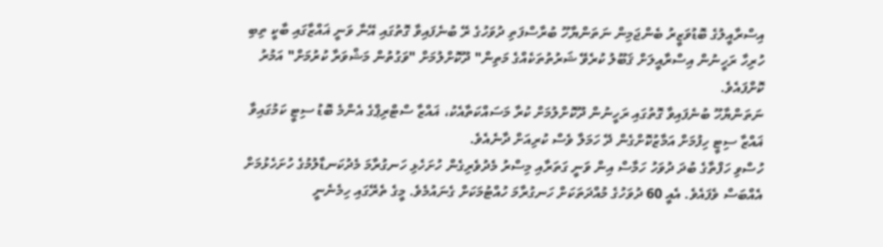އިސްރާއީލުގެ ބޮޑުވަޒީރު ބެންޖަމިން ނަތަންޔާހޫ ބުރާސްފަތި ދުވަހުގެ ރޭ ބުނެފައިވާ ގޮތުގައި އޭނާ ވަނީ ޣައްޒާގައި ބާކީ ތިބި ހުރިހާ ރަހީނުން އިސްރާއީލަށް ޤަބޫލު ކުރެވޭ ޝަރުތުތަކެއްގެ މަތިން" ދޫކޮށްލުމަށް "ވަގުތުން މަޝްވަރާ ކުރުމަށް" އަމުރު ކޮށްފައެވެ.
ނަތަންޔާހޫ ބުނެފައިވާ ގޮތުގައި ރަހީނުން ދޫކޮށްލުމަށް ކުރާ މަސައްކަތާއެކު، ޣައްޒާ ސްޓްރިޕްގެ އެންމެ ބޮޑު ސިޓީ ކަމުގައިވާ ޣައްޒާ ސިޓީ ހިފުމަށް އަމާޒުކޮށްގެން ދޭ ހަމަލާ ވެސް ކުރިއަށް ދާނެއެވެ.
ހުސްވި ހަފްތާގެ ބުދަ ދުވަހު ހަމާސް އިން ވަނީ ގަތަރާއި މިސްރު މެދުވެރިގެން ހުށަހެޅި ހަނގުރާމަ މެދުކަނޑާލުމުގެ ހުށަހެޅުމަށް އެއްބަސް ވެފައެވެ. އެއީ 60 ދުވަހުގެ މުއްދަތަކަށް ހަނގުރާމަ ހުއްޓުމަކަށް ގެނައުމެވެ. މީގެ ތެރޭގައި ހިމެނެނީ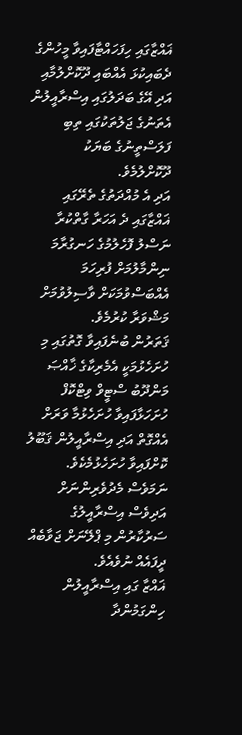ޣައްޒާގައި ހިފަހައްޓާފައިވާ މީހުންގެ ދެބައިކުޅަ އެއްބައި ދޫކޮށްލުމާއި އަދި އޭގެ ބަދަލުގައި އިސްރާއީލުން އެތަނުގެ ޖަލުތަކުގައި ތިބި ފަލަސްތީނުގެ ބަޔަކު ދޫކޮށްލުމެވެ.
އަދި އެ މުއްދަތުގެ ތެރޭގައި ޣައްޒާގައި ދެ އަހަރާ ގާތްކުރާ ނަސްލު ފޮހެލުމުގެ ހަނގުރާމަ ނިންމާލުމަށް ފުރިހަމަ އެއްބަސްވުމަކަށް ވާސިލުވުމަށް މަޝްވަރާ ކުރުމެވެ.
ޤަތަރުން ބުނެފައިވާ ގޮތުގައި މި ހުށަހެޅުމަކީ އެމެރިކާގެ ޚާއްޞަ މަންދޫބު ސްޓީވް ވިޓްކޮފް ހުށަހަޅާފައިވާ ހުށަހެޅުމާ ވަރަށް އެއްގޮތް އަދި އިސްރާއީލުން ޤަބޫލު ކޮށްފައިވާ ހުށަހެޅުމެކެވެ. ނަމަވެސް މެދުވެރިންނަށް އަދިވެސް އިސްރާއީލުގެ ސަރުކާރުން މި ޕްލޭނަށް ޖަވާބެއް ދީފައެއް ނުވެއެވެ.
ޣައްޒާ ގައި އިސްރާއީލުން ހިންގަމުންދާ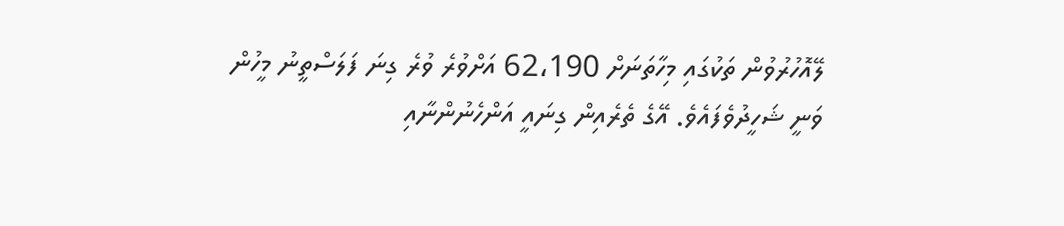ލޭއޮހުރުވުން ތަކުގައި މިހާތަނަށް 62،190 އަށްވުރެ ވުރެ ގިނަ ފަލަސްތީނު މީހުން ވަނީ ޝަހީދުވެފައެވެ. އޭގެ ތެރެއިން ގިނައީ އަންހެނުންނާއި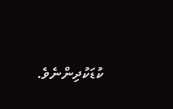ކުޑަކުދިންނެވެ.